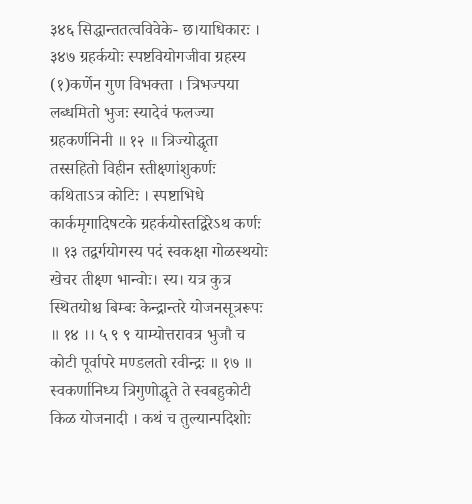३४६ सिद्धान्ततत्वविवेके- छ।याधिकारः । ३४७ ग्रहर्कयोः स्पष्टवियोगजीवा ग्रहस्य (१)कर्णेन गुण विभक्ता । त्रिभज्पया लब्धमितो भुजः स्यादेवं फलज्या ग्रहकर्णनिनी ॥ १२ ॥ त्रिज्योद्धृता तस्सहितो विहीन स्तीक्ष्णांशुकर्णः कथिताऽत्र कोटिः । स्पष्टाभिधे कार्कमृगादिषटके ग्रहर्कयोस्तद्विरेऽथ कर्णः ॥ १३ तद्वर्गयोगस्य पदं स्वकक्षा गोळस्थयोः खेचर तीक्ष्ण भान्वोः। स्य। यत्र कुत्र स्थितयोश्च बिम्बः केन्द्रान्तरे योजनसूत्ररूपः ॥ १४ ।। ५ ९ ९ याम्योत्तरावत्र भुजौ च कोटी पूर्वापरे मण्डलतो रवीन्द्रः ॥ १७ ॥ स्वकर्णानिध्य त्रिगुणोद्धृते ते स्वबहुकोटी किळ योजनादी । कथं च तुल्यान्पदिशोः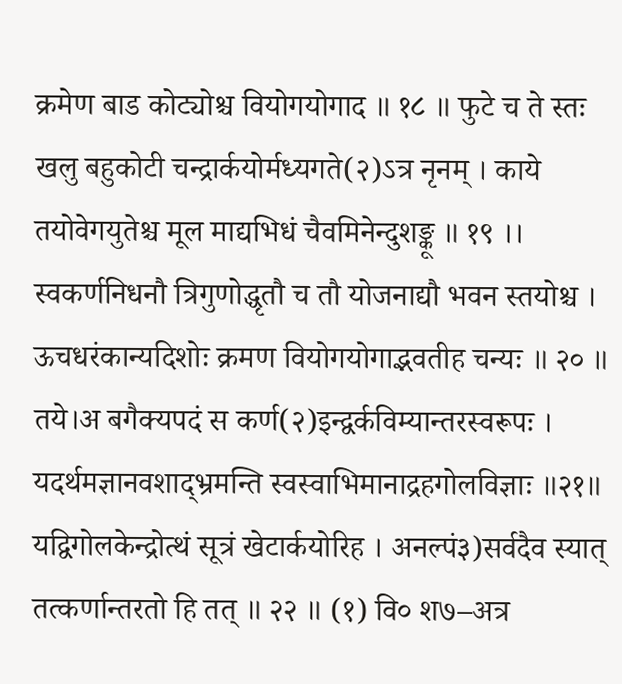क्रमेण बाड कोट्योश्च वियोगयोगाद ॥ १८ ॥ फुटे च ते स्तः खलु बहुकोटी चन्द्रार्कयोर्मध्यगते(२)ऽत्र नृनम् । काये तयोवेगयुतेश्च मूल माद्यभिधं चैवमिनेन्दुशङ्कू ॥ १९ ।। स्वकर्णनिधनौ त्रिगुणोद्धृतौ च तौ योजनाद्यौ भवन स्तयोश्च । ऊचधरंकान्यदिशोः क्रमण वियोगयोगाद्भवतीह चन्यः ॥ २० ॥ तये।अ बगैक्यपदं स कर्ण(२)इन्द्वर्कविम्यान्तरस्वरूपः । यदर्थमज्ञानवशाद्भ्रमन्ति स्वस्वाभिमानाद्रहगोलविज्ञाः ॥२१॥ यद्विगोलकेन्द्रोत्थं सूत्रं खेटार्कयोरिह । अनल्पं३)सर्वदैव स्यात् तत्कर्णान्तरतो हि तत् ॥ २२ ॥ (१) वि० श७–अत्र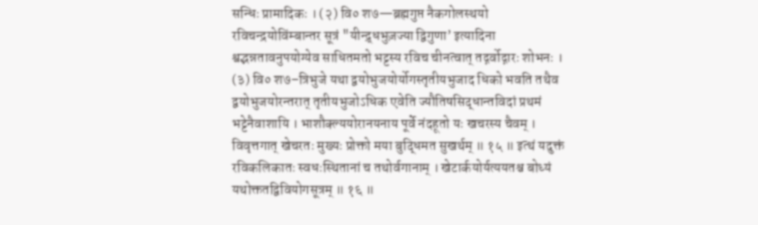सन्धिः प्रामादिकः । (२) वि० श७—ब्रह्मगुप्त नैकगोलस्थयो रविचन्द्रयोविंम्बान्तर सूत्रं "यीन्द्र्धभुज़ज्या द्विगुणा’ इत्यादिना श्वद्भन्नतावनुपयोग्येव साधितमतो भट्टस्य रविच चीनत्वात् तद्गर्वोद्गारः शोभनः । (३) वि० श७–त्रिभुजे यथा द्वयोभुजयोर्योगस्तृतीयभुजाद धिको भवति तथैव द्वयोभुजयोरन्तरात् तृतीयभुजोऽधिक एवेति ज्यौतिषसिद्धान्तविदां प्रथमं भट्टेनैवाशायि । भाशौक्ल्ययोरानयनाय पूर्वे नंदहूतो यः खचरस्य चैवम् । विवृत्तगात् खेचरतः मुख्यः प्रोक्तो मया बुद्धिमत सुखर्थम् ॥ १५ ॥ इत्थं यदुक्तं रविकलिकातः स्वधःस्थितानां च तथोर्वगानाम् । खेटार्कयोर्यत्ययतश्च बोध्यं यथोक्ततद्विवियोगसूत्रम् ॥ १६ ॥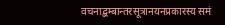वचनाद्बम्बान्तरसूत्रानयनप्रकारस्य समं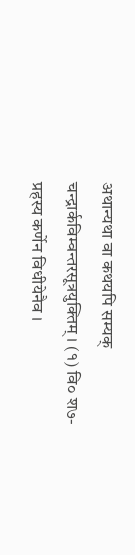अथान्यथा वा कथयपि सम्यक् चन्द्रार्कविम्वन्तरसूत्रयुक्तिम् । (१) वि० श७-प्रहस्य कर्णेन विधीयेनैव ।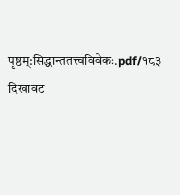पृष्ठम्:सिद्धान्ततत्त्वविवेकः.pdf/१८३
दिखावट